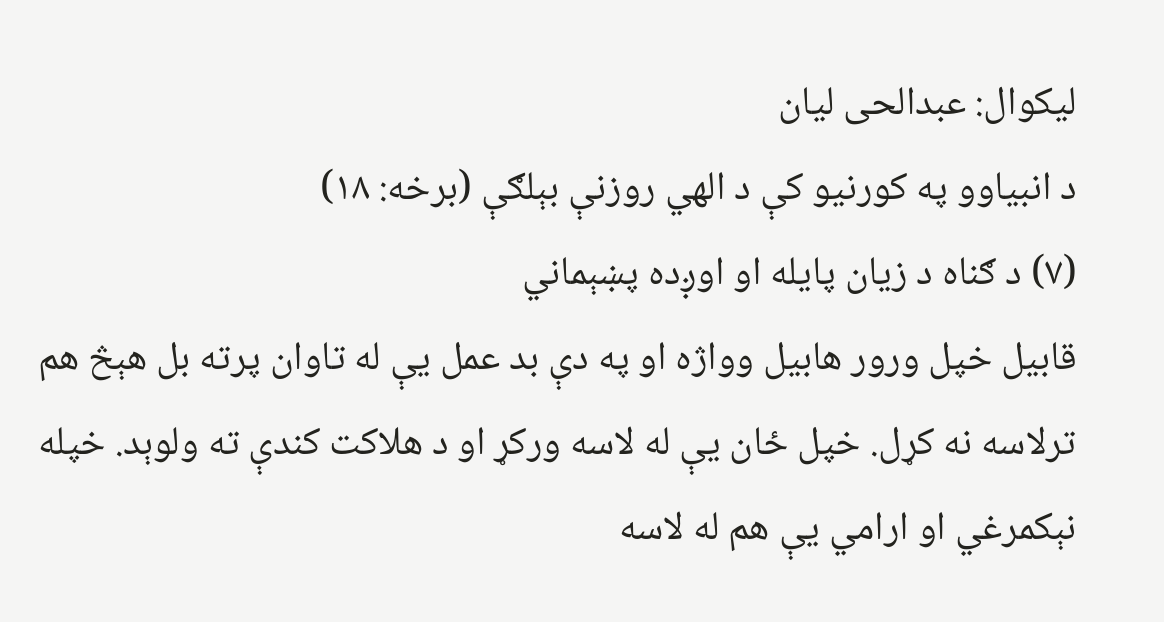لیکوال: عبدالحی لیان
د انبیاوو په کورنیو کې د الهي روزنې بېلګې (برخه: ۱۸)
(۷) د ګناه د زیان پایله او اوږده پښېماني
قابيل خپل ورور هابيل وواژه او په دې بد عمل يې له تاوان پرته بل هېڅ هم ترلاسه نه کړل. خپل ځان يې له لاسه ورکړ او د هلاکت کندې ته ولوېد. خپله نېکمرغي او ارامي یې هم له لاسه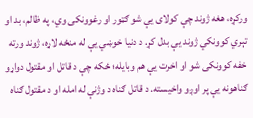ورکړه، هغه ژوند چې کولای یې شو ګټور او رغوونکی وي، په ظالم، بد او تېري کوونکي ژوند يې بدل کړ. د دنیا خوښي یې له منځه لاړه، ژوند ورته خفه کوونکی شو او اخرت یې هم وبايله؛ ځکه چې د قاتل او مقتول دواړو ګناهونه یې پر اوږو واخیسته. د قاتل ګناه د وژنې له امله او د مقتول ګناه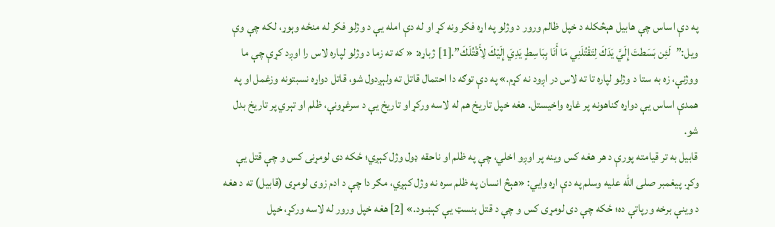په دې اساس چې هابیل هېڅکله د خپل ظالم ورور د وژلو په اړه فکر ونه کړ او له دې امله یې د وژلو فکر له منځه وېوړ، لکه چې وې ویل:”لَئِن بَسَطتَ إِلَيَّ يَدَكَ لِتَقْتُلَنِي مَا أَنَا بِبَاسِطٍ يَدِيَ إِلَيْكَ لِأَقْتُلَكَ”.[1] ژباړه: « که ته زما د وژلو لپاره لاس را اوږد کړې چې ما ووژنې، زه به ستا د وژلو لپاره تا ته لاس در اږود نه کړم.» په دې توګه دا احتمال قاتل ته ولېږدول شو، قاتل دواړه نسبتونه وزغمل او په همدې اساس يې دواړه ګناهونه پر غاړه واخيستل. هغه خپل تاریخ هم له لاسه ورکړ او تاریخ یې د سرغړونې، ظلم او تېري پر تاریخ بدل شو.
قابیل به تر قیامته پورې د هر هغه کس وینه پر اوږو اخلي، چې په ظلم او ناحقه ډول وژل کېږي؛ ځکه دی لومړنی کس و چې قتل یې وکړ. پیغمبر صلی الله علیه وسلم په دې اړه وايي: «هېڅ انسان په ظلم سره نه وژل کېږي، مګر دا چې د ادم زوی لومړی (قابیل) ته د هغه د وینې برخه ورپاتې ده؛ ځکه چې دی لومړی کس و چې د قتل بنسټ یې کېښود.» [2] هغه خپل ورور له لاسه ورکړ، خپل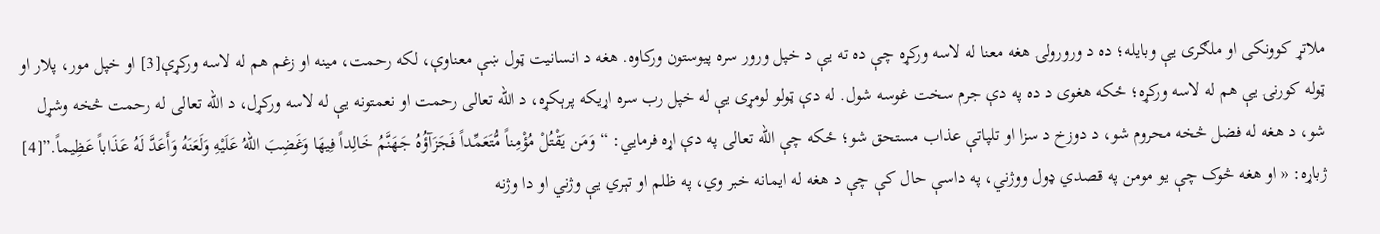ملاتړ کوونکی او ملګری یې وبايله؛ ده د ورورولۍ هغه معنا له لاسه ورکړه چې ده ته یې د خپل ورور سره پیوستون ورکاوه. هغه د انسانیت ټول ښې معناوې، لکه رحمت، مینه او زغم هم له لاسه ورکړې[3] او خپل مور، پلار او ټوله کورنۍ يې هم له لاسه ورکړه؛ ځکه هغوی د ده په دې جرم سخت غوسه شول. له دې ټولو لومړی يې له خپل رب سره اړيکه پرېکړه، د الله تعالی رحمت او نعمتونه یې له لاسه ورکړل، د الله تعالی له رحمت څخه وشړل شو، د هغه له فضل څخه محروم شو، د دوزخ د سزا او تلپاتې عذاب مستحق شو؛ ځکه چې الله تعالی په دې اړه فرمايي: “وَمَن يَقْتُلْ مُؤْمِناً مُّتَعَمِّداً فَجَزَآؤُهُ جَهَنَّمُ خَالِداً فِيهَا وَغَضِبَ اللّهُ عَلَيْهِ وَلَعَنَهُ وَأَعَدَّ لَهُ عَذَاباً عَظِيماً.”[4]
ژباړه: « او هغه څوک چې یو مومن په قصدي ډول ووژني، په داسې حال کې چې د هغه له ایمانه خبر وي، په ظلم او تېري یې وژني او دا وژنه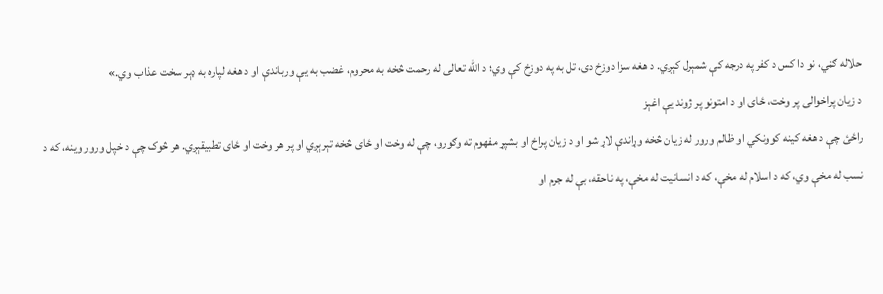حلاله ګڼي، نو دا کس د کفر په درجه کې شمېرل کېږي. د هغه سزا دوزخ دی، تل به په دوزخ کې وي؛ د الله تعالی له رحمت څخه به محروم، غضب به يې ورباندې او د هغه لپاره به ډېر سخت عذاب وي.»
د زیان پراخوالی پر وخت، ځای او د امتونو پر ژوند یې اغېز
راځئ چې د هغه کینه کوونکي او ظالم ورور له زیان څخه وړاندې لاړ شو او د زیان پراخ او بشپړ مفهوم ته وګورو، چې له وخت او ځای څخه تېرېږي او پر هر وخت او ځای تطبیقېږي. هر څوک چې د خپل ورور وینه، که د نسب له مخې وي، که د اسلام له مخې، که د انسانیت له مخې، په ناحقه، بې له جرم او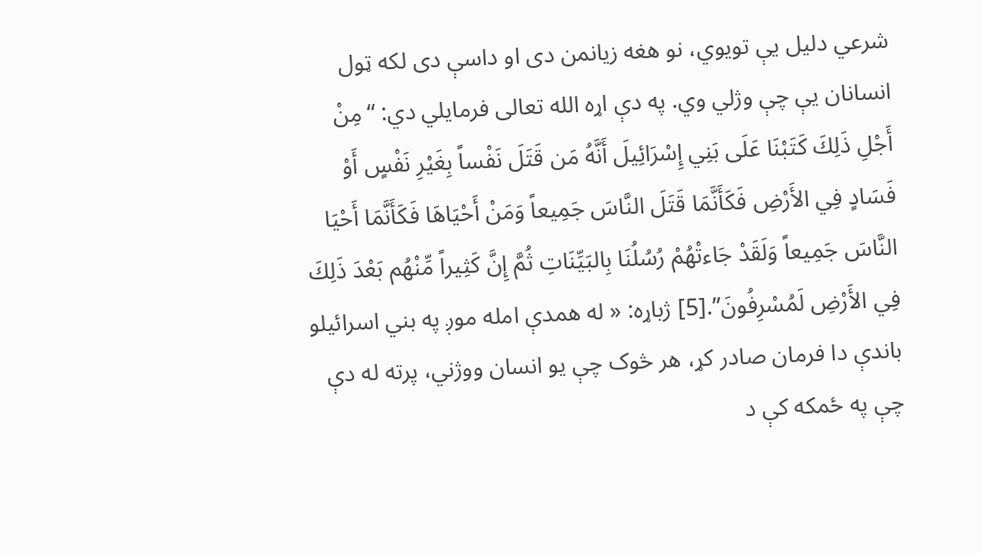شرعي دلیل يې تویوي، نو هغه زیانمن دی او داسې دی لکه ټول انسانان یې چې وژلي وي. په دې اړه الله تعالی فرمايلي دي: “مِنْ أَجْلِ ذَلِكَ كَتَبْنَا عَلَى بَنِي إِسْرَائِيلَ أَنَّهُ مَن قَتَلَ نَفْساً بِغَيْرِ نَفْسٍ أَوْ فَسَادٍ فِي الأَرْضِ فَكَأَنَّمَا قَتَلَ النَّاسَ جَمِيعاً وَمَنْ أَحْيَاهَا فَكَأَنَّمَا أَحْيَا النَّاسَ جَمِيعاً وَلَقَدْ جَاءتْهُمْ رُسُلُنَا بِالبَيِّنَاتِ ثُمَّ إِنَّ كَثِيراً مِّنْهُم بَعْدَ ذَلِكَ فِي الأَرْضِ لَمُسْرِفُونَ”.[5] ژباړه: « له همدې امله موږ په بني اسرائيلو باندې دا فرمان صادر کړ، هر څوک چې یو انسان ووژني، پرته له دې چې په ځمکه کې د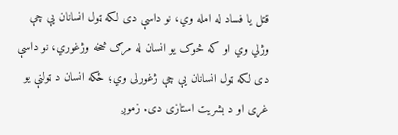قتل یا فساد له امله وي، نو داسې دی لکه ټول انسانان یې چې وژلي وي او که څوک یو انسان له مرګ څخه وژغوري، نو داسې دی لکه ټول انسانان یې چې ژغورلی وي؛ ځکه انسان د ټولنې یو غړی او د بشريت استازی دی. زموږ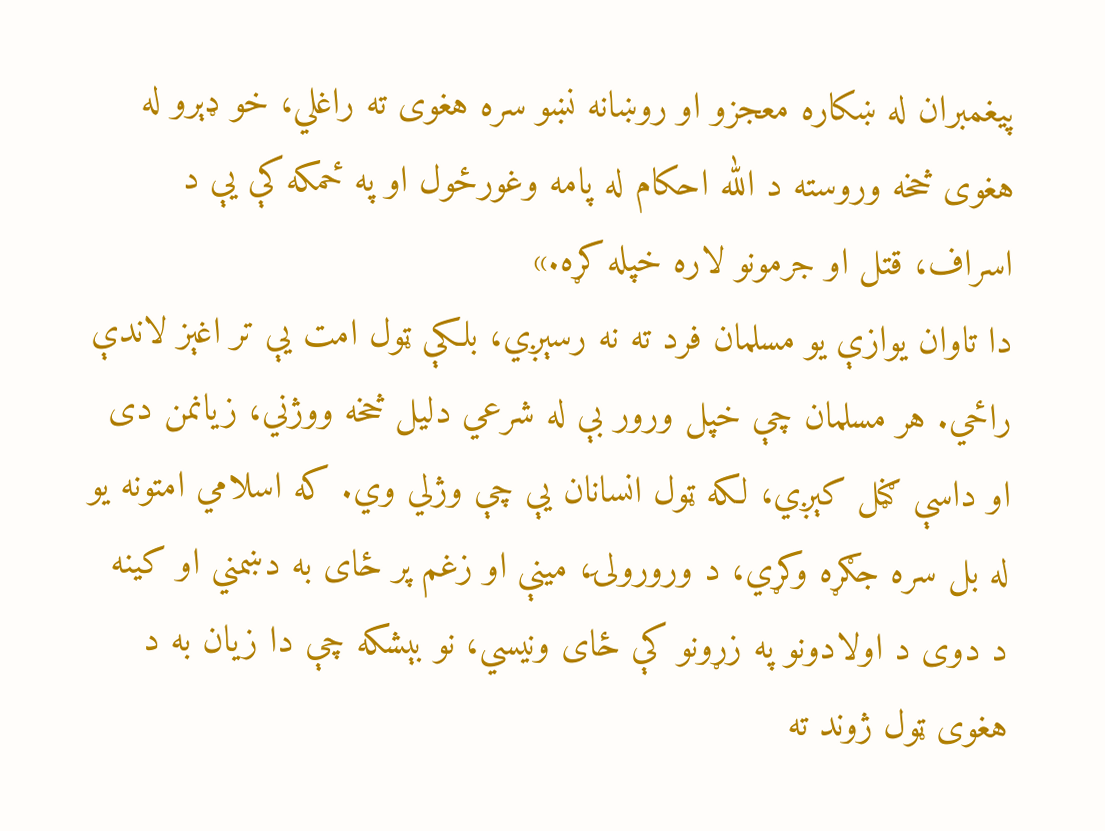پیغمبران له ښکاره معجزو او روښانه نښو سره هغوی ته راغلي، خو ډېرو له هغوی څخه وروسته د الله احکام له پامه وغورځول او په ځمکه کې یې د اسراف، قتل او جرمونو لاره خپله کړه.»
دا تاوان یوازې يو مسلمان فرد ته نه رسېږي، بلکې ټول امت یې تر اغېز لاندې راځي. هر مسلمان چې خپل ورور بې له شرعي دلیل څخه ووژني، زیانمن دی او داسې ګڼل کېږي، لکه ټول انسانان یې چې وژلي وي. که اسلامي امتونه یو له بل سره جګړه وکړي، د ورورولۍ، مینې او زغم پر ځای به دښمني او کینه د دوی د اولادونو په زړونو کې ځای ونیسي، نو بېشکه چې دا زیان به د هغوی ټول ژوند ته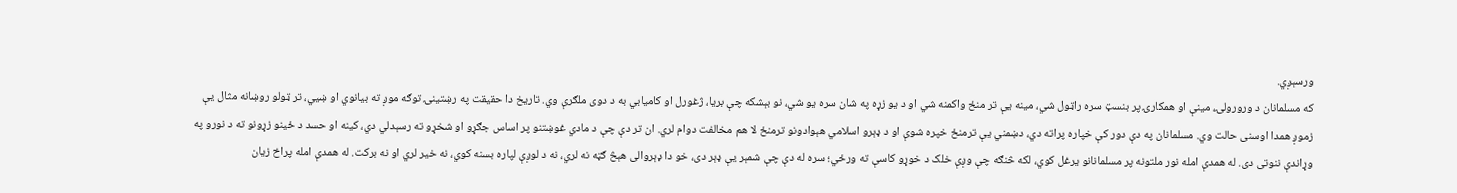ورسېږي.
که مسلمانان د ورورولۍ، مینې او همکارۍ پر بنسټ سره راټول شي، مینه یې تر منځ واکمنه شي او د یو زړه په شان سره یو شي، نو بېشکه چې بریا، ژغورل او کامیابي به د دوی ملګرې وي. تاریخ دا حقیقت په رښتینۍ توګه موږ ته بیانوي او ښيي، تر ټولو روښانه مثال یې زموږ همدا اوسنی حالت وي. مسلمانان په دې دور کې خپاره پراته دي، دښمني یې ترمنځ خپره شوې او د ډېرو اسلامي هېوادونو ترمنځ لا هم مخالفت دوام لري. ان تر دې چې د مادي غوښتنو پر اساس جګړو او شخړو ته رسېدلي دي، کینه او حسد د ځینو زړونو ته د نورو په وړاندې ننوتی دی. له همدې امله نور ملتونه پر مسلمانانو یرغل کوي، لکه څنګه چې وږې خلک د خوړو کاسې ته ورځي؛ سره له دې چې شمېر یې ډېر دی، خو دا ډېروالی هېڅ ګټه نه لري، نه د لوږې لپاره بسنه کوي، نه خیر لري او نه برکت. له همدې امله پراخ زیان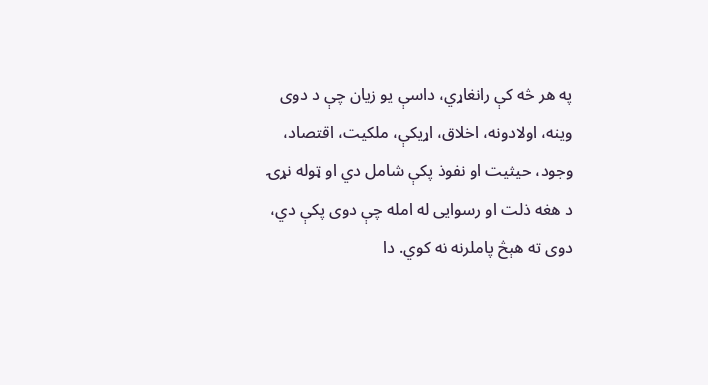په هر څه کې رانغاړي، داسې یو زیان چې د دوی وینه، اولادونه، اخلاق، اړیکې، ملکیت، اقتصاد، وجود، حیثیت او نفوذ پکې شامل دي او ټوله نړۍ د هغه ذلت او رسوایی له امله چې دوی پکې دي، دوی ته هېڅ پاملرنه نه کوي. دا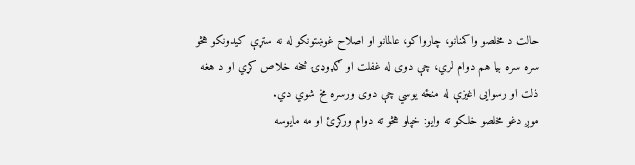حالت د مخلصو واکمنانو، چارواکو، عالمانو او اصلاح غوښتونکو له نه ستړې کیدونکو هڅو سره سره بيا هم دوام لري، چې دوی له غفلت او ګډوډۍ څخه خلاص کړي او د هغه ذلت او رسوایی اغیزې له منځه یوسي چې دوی ورسره مخ شوي دي.
موږ دغو مخلصو خلکو ته وایو: خپلو هڅو ته دوام ورکړئ او مه مایوسه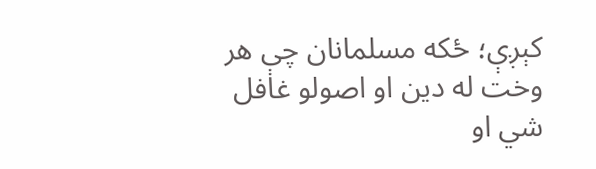کېږې؛ ځکه مسلمانان چې هر وخت له دین او اصولو غافل شي او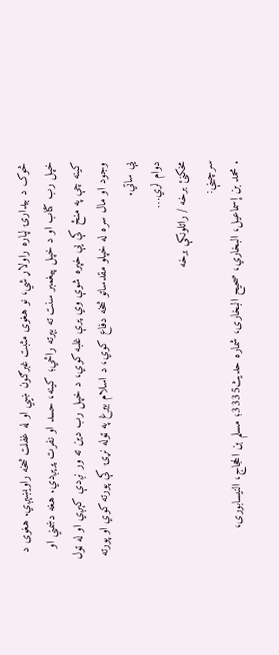څوک د بیدارۍ لپاره راولاړ شي، نو هغوی مثبت غبرګون ښيي او له غفلت څخه راویښېږي. هغوی د خپل رب کتاب او د خپل پیغمبر سنت ته بېرته راځي؛ کینه، حسد او نفرت پرېږدي. هغه دښمني او کینه چې په منځ کې يې خپره شوې وي پرې غلبه کوي، د خپل رب دین ته ور نږدې کېږي او له ټول وجود او مال سره له خپلو مقدساتو څخه دفاع کوي، د اسلام بیرغ په ټوله نړۍ کې پورته کوي او پورته یې ساتي.
دوام لري…
مخکنئ برخه / راتلونکې برخه
سرچینې:
. محمد بن إسماعيل، البخاري، صحیح البخاری، شماره حدیث3335؛ مسلم بن الحجاج، النیسابوری،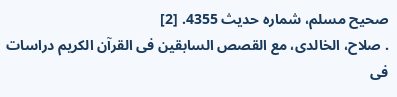صحيح مسلم، شماره حدیث 4355. [2]
. صلاح، الخالدی، مع القصص السابقین فی القرآن الکریم دراسات فی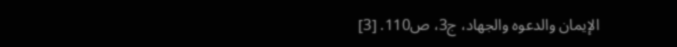الإیمان والدعوه والجهاد، ج3، ص110. [3]